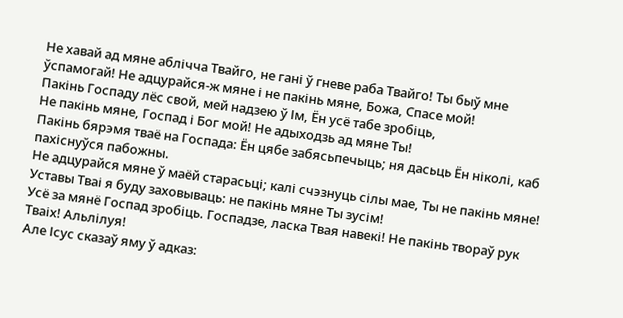Не хавай ад мяне аблічча Твайго, не гані ў гневе раба Твайго! Ты быў мне ўспамогай! Не адцурайся-ж мяне і не пакінь мяне, Божа, Спасе мой!
Пакінь Госпаду лёс свой, мей надзею ў Ім, Ён усё табе зробіць,
Не пакінь мяне, Госпад і Бог мой! Не адыходзь ад мяне Ты!
Пакінь бярэмя тваё на Госпада: Ён цябе забясьпечыць; ня дасьць Ён ніколі, каб пахіснуўся пабожны.
Не адцурайся мяне ў маёй старасьці; калі счэзнуць сілы мае, Ты не пакінь мяне!
Уставы Тваі я буду заховываць: не пакінь мяне Ты зусім!
Усё за мянё Госпад зробіць. Госпадзе, ласка Твая навекі! Не пакінь твораў рук Тваіх! Альлілуя!
Але Ісус сказаў яму ў адказ: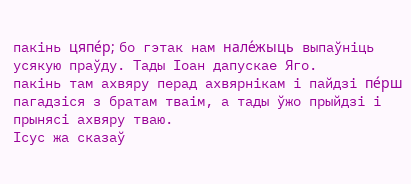пакінь цяпе́р; бо гэтак нам нале́жыць выпаўніць усякую праўду. Тады Іоан дапускае Яго.
пакінь там ахвяру перад ахвярнікам і пайдзі пе́рш пагадзіся з братам тваім, а тады ўжо прыйдзі і прынясі ахвяру тваю.
Ісус жа сказаў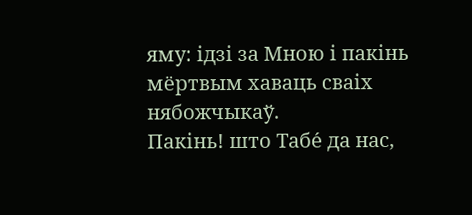яму: ідзі за Мною і пакінь мёртвым хаваць сваіх нябожчыкаў.
Пакінь! што Табе́ да нас,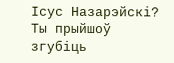Ісус Назарэйскі? Ты прыйшоў згубіць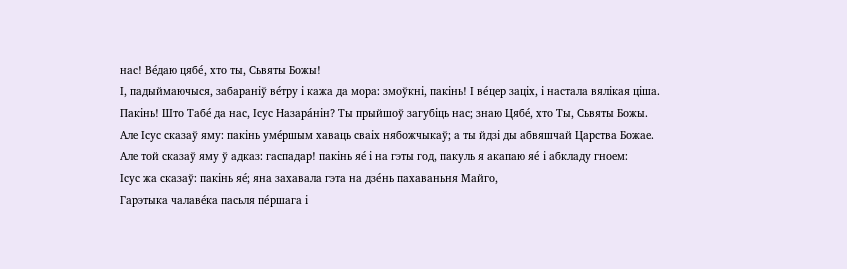нас! Ве́даю цябе́, хто ты, Сьвяты Божы!
І, падыймаючыся, забараніў ве́тру і кажа да мора: змоўкні, пакінь! І ве́цер заціх, і настала вялікая ціша.
Пакінь! Што Табе́ да нас, Ісус Назара́нін? Ты прыйшоў загубіць нас; знаю Цябе́, хто Ты, Сьвяты Божы.
Але Ісус сказаў яму: пакінь уме́ршым хаваць сваіх нябожчыкаў; а ты йдзі ды абвяшчай Царства Божае.
Але той сказаў яму ў адказ: гаспадар! пакінь яе́ і на гэты год, пакуль я акапаю яе́ і абкладу гноем:
Ісус жа сказаў: пакінь яе́; яна захавала гэта на дзе́нь пахаваньня Майго,
Гарэтыка чалаве́ка пасьля пе́ршага і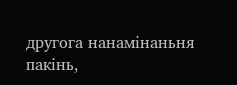другога нанамінаньня пакінь,